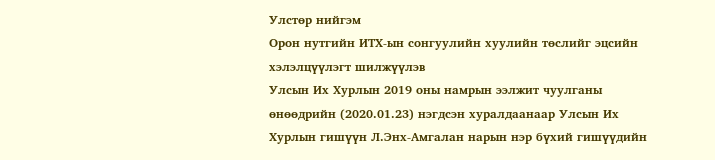Улстөр нийгэм
Орон нутгийн ИТХ-ын сонгуулийн хуулийн төслийг эцсийн хэлэлцүүлэгт шилжүүлэв
Улсын Их Хурлын 2019 оны намрын ээлжит чуулганы өнөөдрийн (2020.01.23) нэгдсэн хуралдаанаар Улсын Их Хурлын гишүүн Л.Энх-Амгалан нарын нэр бүхий гишүүдийн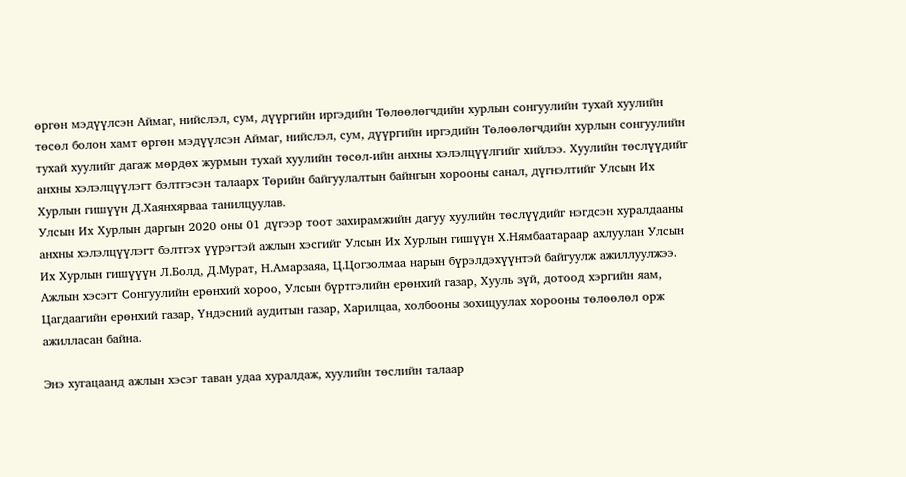өргөн мэдүүлсэн Аймаг, нийслэл, сум, дүүргийн иргэдийн Төлөөлөгчдийн хурлын сонгуулийн тухай хуулийн төсөл болон хамт өргөн мэдүүлсэн Аймаг, нийслэл, сум, дүүргийн иргэдийн Төлөөлөгчдийн хурлын сонгуулийн тухай хуулийг дагаж мөрдөх журмын тухай хуулийн төсөл-ийн анхны хэлэлцүүлгийг хийлээ. Хуулийн төслүүдийг анхны хэлэлцүүлэгт бэлтгэсэн талаарх Төрийн байгуулалтын байнгын хорооны санал, дүгнэлтийг Улсын Их Хурлын гишүүн Д.Хаянхярваа танилцуулав.
Улсын Их Хурлын даргын 2020 оны 01 дүгээр тоот захирамжийн дагуу хуулийн төслүүдийг нэгдсэн хуралдааны анхны хэлэлцүүлэгт бэлтгэх үүрэгтэй ажлын хэсгийг Улсын Их Хурлын гишүүн Х.Нямбаатараар ахлуулан Улсын Их Хурлын гишүүүн Л.Болд, Д.Мурат, Н.Амарзаяа, Ц.Цогзолмаа нарын бүрэлдэхүүнтэй байгуулж ажиллуулжээ. Ажлын хэсэгт Сонгуулийн ерөнхий хороо, Улсын бүртгэлийн ерөнхий газар, Хууль зүй, дотоод хэргийн яам, Цагдаагийн ерөнхий газар, Үндэсний аудитын газар, Харилцаа, холбооны зохицуулах хорооны төлөөлөл орж ажилласан байна.

Энэ хугацаанд ажлын хэсэг таван удаа хуралдаж, хуулийн төслийн талаар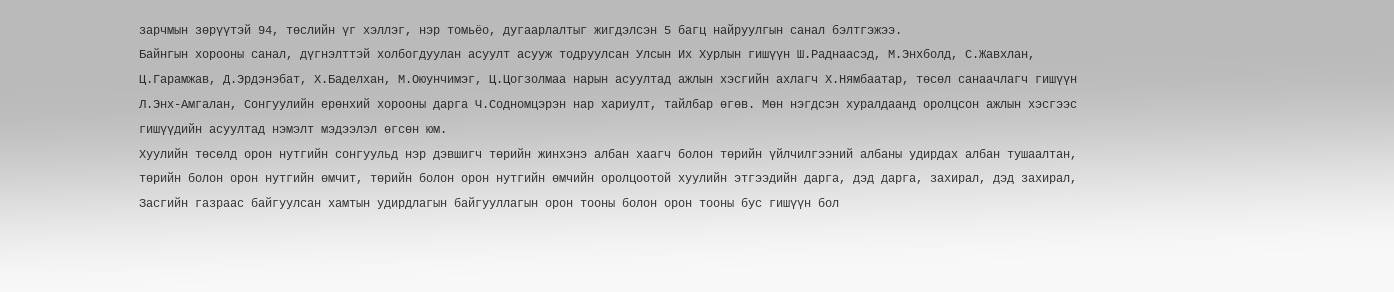зарчмын зөрүүтэй 94, төслийн үг хэллэг, нэр томьёо, дугаарлалтыг жигдэлсэн 5 багц найруулгын санал бэлтгэжээ.
Байнгын хорооны санал, дүгнэлттэй холбогдуулан асуулт асууж тодруулсан Улсын Их Хурлын гишүүн Ш.Раднаасэд, М.Энхболд, С.Жавхлан, Ц.Гарамжав, Д.Эрдэнэбат, Х.Баделхан, М.Оюунчимэг, Ц.Цогзолмаа нарын асуултад ажлын хэсгийн ахлагч Х.Нямбаатар, төсөл санаачлагч гишүүн Л.Энх-Амгалан, Сонгуулийн ерөнхий хорооны дарга Ч.Содномцэрэн нар хариулт, тайлбар өгөв. Мөн нэгдсэн хуралдаанд оролцсон ажлын хэсгээс гишүүдийн асуултад нэмэлт мэдээлэл өгсөн юм.
Хуулийн төсөлд орон нутгийн сонгуульд нэр дэвшигч төрийн жинхэнэ албан хаагч болон төрийн үйлчилгээний албаны удирдах албан тушаалтан, төрийн болон орон нутгийн өмчит, төрийн болон орон нутгийн өмчийн оролцоотой хуулийн этгээдийн дарга, дэд дарга, захирал, дэд захирал, Засгийн газраас байгуулсан хамтын удирдлагын байгууллагын орон тооны болон орон тооны бус гишүүн бол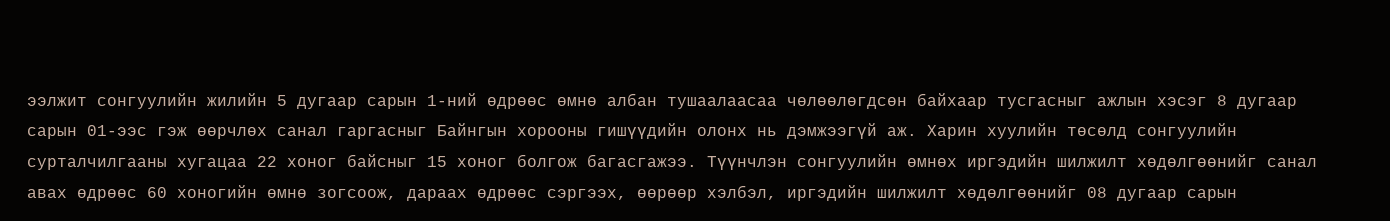ээлжит сонгуулийн жилийн 5 дугаар сарын 1-ний өдрөөс өмнө албан тушаалаасаа чөлөөлөгдсөн байхаар тусгасныг ажлын хэсэг 8 дугаар сарын 01-ээс гэж өөрчлөх санал гаргасныг Байнгын хорооны гишүүдийн олонх нь дэмжээгүй аж. Харин хуулийн төсөлд сонгуулийн сурталчилгааны хугацаа 22 хоног байсныг 15 хоног болгож багасгажээ. Түүнчлэн сонгуулийн өмнөх иргэдийн шилжилт хөдөлгөөнийг санал авах өдрөөс 60 хоногийн өмнө зогсоож, дараах өдрөөс сэргээх, өөрөөр хэлбэл, иргэдийн шилжилт хөдөлгөөнийг 08 дугаар сарын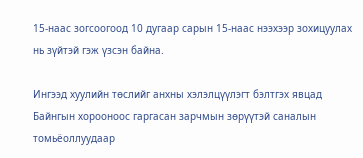15-наас зогсоогоод 10 дугаар сарын 15-наас нээхээр зохицуулах нь зүйтэй гэж үзсэн байна.

Ингээд хуулийн төслийг анхны хэлэлцүүлэгт бэлтгэх явцад Байнгын хорооноос гаргасан зарчмын зөрүүтэй саналын томьёоллуудаар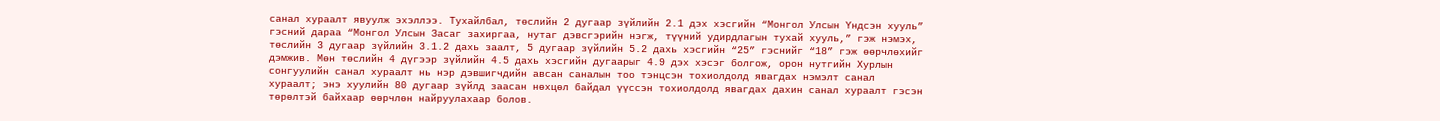санал хураалт явуулж эхэллээ. Тухайлбал, төслийн 2 дугаар зүйлийн 2.1 дэх хэсгийн “Монгол Улсын Үндсэн хууль” гэсний дараа “Монгол Улсын Засаг захиргаа, нутаг дэвсгэрийн нэгж, түүний удирдлагын тухай хууль,” гэж нэмэх, төслийн 3 дугаар зүйлийн 3.1.2 дахь заалт, 5 дугаар зүйлийн 5.2 дахь хэсгийн “25” гэснийг “18” гэж өөрчлөхийг дэмжив. Мөн төслийн 4 дүгээр зүйлийн 4.5 дахь хэсгийн дугаарыг 4.9 дэх хэсэг болгож, орон нутгийн Хурлын сонгуулийн санал хураалт нь нэр дэвшигчдийн авсан саналын тоо тэнцсэн тохиолдолд явагдах нэмэлт санал хураалт; энэ хуулийн 80 дугаар зүйлд заасан нөхцөл байдал үүссэн тохиолдолд явагдах дахин санал хураалт гэсэн төрөлтэй байхаар өөрчлөн найруулахаар болов.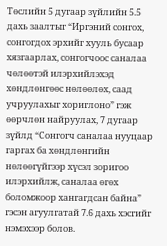Төслийн 5 дугаар зүйлийн 5.5 дахь заалтыг “Иргэний сонгох, сонгогдох эрхийг хууль бусаар хязгаарлах, сонгогчоос саналаа чөлөөтэй илэрхийлэхэд хөндлөнгөөс нөлөөлөх, саад учруулахыг хориглоно” гэж өөрчлөн найруулах, 7 дугаар зүйлд “Сонгогч саналаа нууцаар гаргах ба хөндлөнгийн нөлөөгүйгээр хүсэл зоригоо илэрхийлж, саналаа өгөх боломжоор хангагдсан байна” гэсэн агуулгатай 7.6 дахь хэсгийг нэмэхээр болов.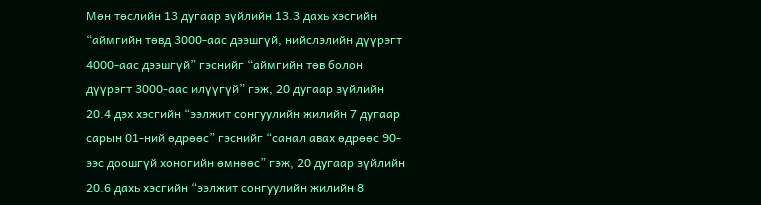Мөн төслийн 13 дугаар зүйлийн 13.3 дахь хэсгийн “аймгийн төвд 3000-аас дээшгүй, нийслэлийн дүүрэгт 4000-аас дээшгүй” гэснийг “аймгийн төв болон дүүрэгт 3000-аас илүүгүй” гэж, 20 дугаар зүйлийн 20.4 дэх хэсгийн “ээлжит сонгуулийн жилийн 7 дугаар сарын 01-ний өдрөөс” гэснийг “санал авах өдрөөс 90-ээс доошгүй хоногийн өмнөөс” гэж, 20 дугаар зүйлийн 20.6 дахь хэсгийн “ээлжит сонгуулийн жилийн 8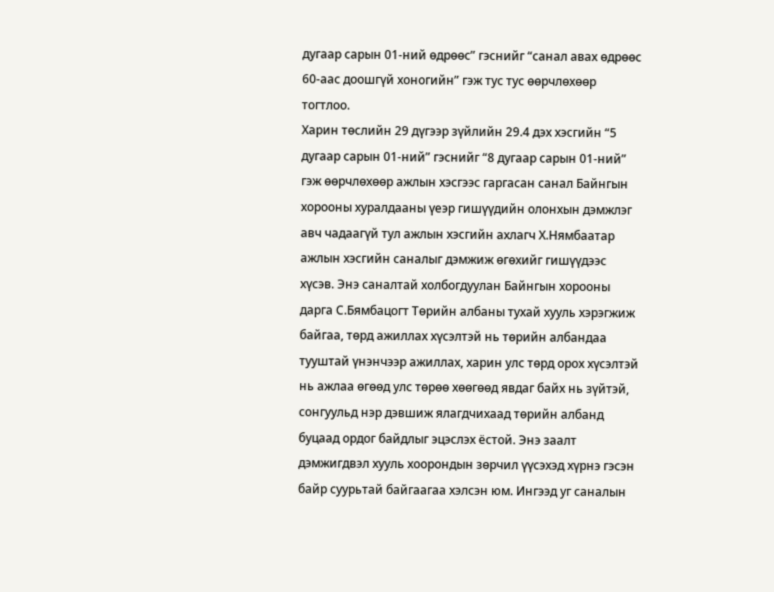дугаар сарын 01-ний өдрөөс” гэснийг “санал авах өдрөөс 60-аас доошгүй хоногийн” гэж тус тус өөрчлөхөөр тогтлоо.
Харин төслийн 29 дүгээр зүйлийн 29.4 дэх хэсгийн “5 дугаар сарын 01-ний” гэснийг “8 дугаар сарын 01-ний” гэж өөрчлөхөөр ажлын хэсгээс гаргасан санал Байнгын хорооны хуралдааны үеэр гишүүдийн олонхын дэмжлэг авч чадаагүй тул ажлын хэсгийн ахлагч Х.Нямбаатар ажлын хэсгийн саналыг дэмжиж өгөхийг гишүүдээс хүсэв. Энэ саналтай холбогдуулан Байнгын хорооны дарга С.Бямбацогт Төрийн албаны тухай хууль хэрэгжиж байгаа, төрд ажиллах хүсэлтэй нь төрийн албандаа тууштай үнэнчээр ажиллах, харин улс төрд орох хүсэлтэй нь ажлаа өгөөд улс төрөө хөөгөөд явдаг байх нь зүйтэй, сонгуульд нэр дэвшиж ялагдчихаад төрийн албанд буцаад ордог байдлыг эцэслэх ёстой. Энэ заалт дэмжигдвэл хууль хоорондын зөрчил үүсэхэд хүрнэ гэсэн байр суурьтай байгаагаа хэлсэн юм. Ингээд уг саналын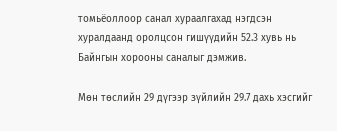томьёоллоор санал хураалгахад нэгдсэн хуралдаанд оролцсон гишүүдийн 52.3 хувь нь Байнгын хорооны саналыг дэмжив.

Мөн төслийн 29 дүгээр зүйлийн 29.7 дахь хэсгийг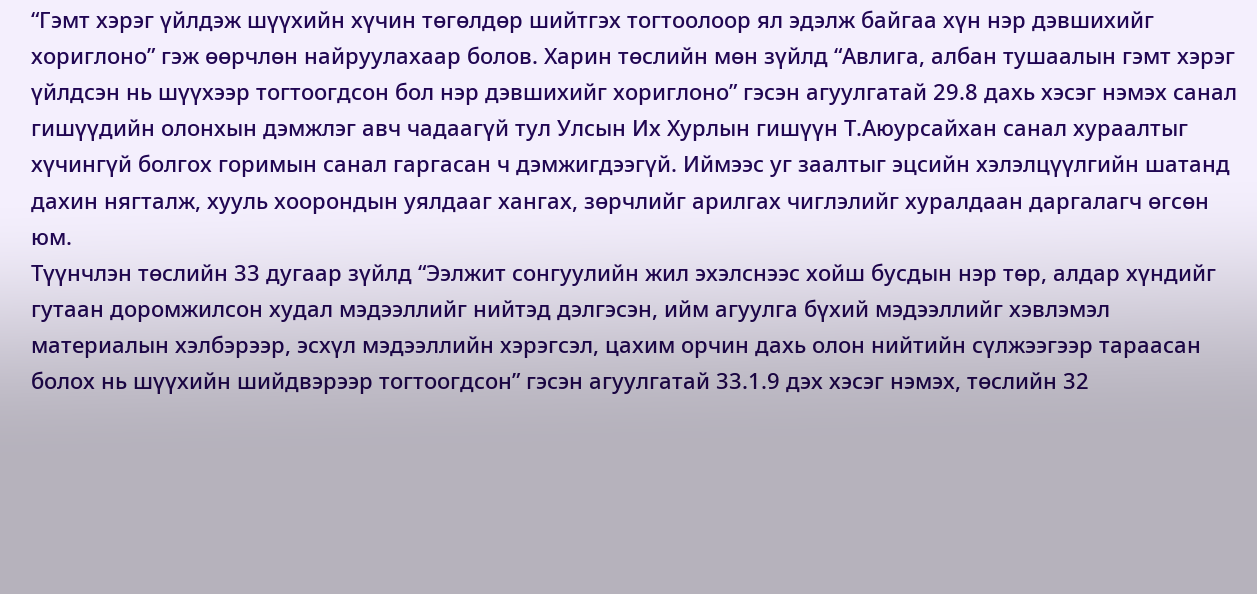“Гэмт хэрэг үйлдэж шүүхийн хүчин төгөлдөр шийтгэх тогтоолоор ял эдэлж байгаа хүн нэр дэвшихийг хориглоно” гэж өөрчлөн найруулахаар болов. Харин төслийн мөн зүйлд “Авлига, албан тушаалын гэмт хэрэг үйлдсэн нь шүүхээр тогтоогдсон бол нэр дэвшихийг хориглоно” гэсэн агуулгатай 29.8 дахь хэсэг нэмэх санал гишүүдийн олонхын дэмжлэг авч чадаагүй тул Улсын Их Хурлын гишүүн Т.Аюурсайхан санал хураалтыг хүчингүй болгох горимын санал гаргасан ч дэмжигдээгүй. Иймээс уг заалтыг эцсийн хэлэлцүүлгийн шатанд дахин нягталж, хууль хоорондын уялдааг хангах, зөрчлийг арилгах чиглэлийг хуралдаан даргалагч өгсөн юм.
Түүнчлэн төслийн 33 дугаар зүйлд “Ээлжит сонгуулийн жил эхэлснээс хойш бусдын нэр төр, алдар хүндийг гутаан доромжилсон худал мэдээллийг нийтэд дэлгэсэн, ийм агуулга бүхий мэдээллийг хэвлэмэл материалын хэлбэрээр, эсхүл мэдээллийн хэрэгсэл, цахим орчин дахь олон нийтийн сүлжээгээр тараасан болох нь шүүхийн шийдвэрээр тогтоогдсон” гэсэн агуулгатай 33.1.9 дэх хэсэг нэмэх, төслийн 32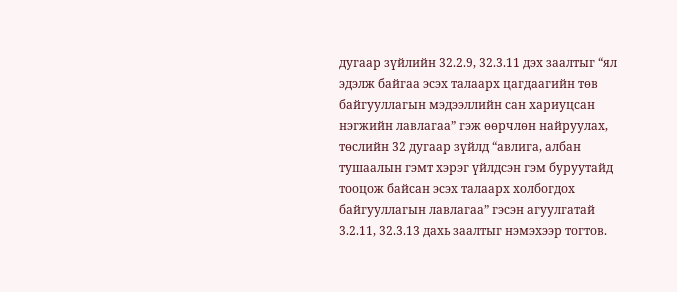дугаар зүйлийн 32.2.9, 32.3.11 дэх заалтыг “ял эдэлж байгаа эсэх талаарх цагдаагийн төв байгууллагын мэдээллийн сан хариуцсан нэгжийн лавлагаа” гэж өөрчлөн найруулах, төслийн 32 дугаар зүйлд “авлига, албан тушаалын гэмт хэрэг үйлдсэн гэм буруутайд тооцож байсан эсэх талаарх холбогдох байгууллагын лавлагаа” гэсэн агуулгатай 3.2.11, 32.3.13 дахь заалтыг нэмэхээр тогтов.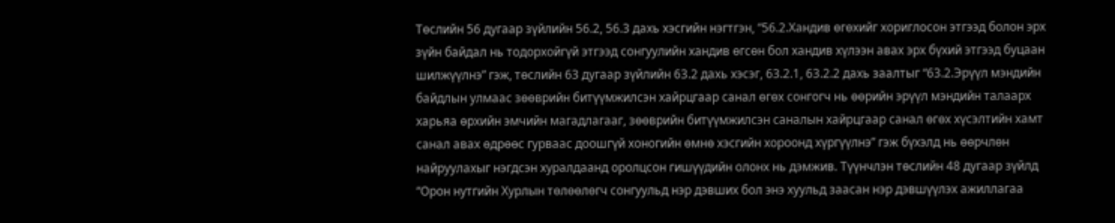Төслийн 56 дугаар зүйлийн 56.2, 56.3 дахь хэсгийн нэгтгэн, “56.2.Хандив өгөхийг хориглосон этгээд болон эрх зүйн байдал нь тодорхойгүй этгээд сонгуулийн хандив өгсөн бол хандив хүлээн авах эрх бүхий этгээд буцаан шилжүүлнэ” гэж, төслийн 63 дугаар зүйлийн 63.2 дахь хэсэг, 63.2.1, 63.2.2 дахь заалтыг “63.2.Эрүүл мэндийн байдлын улмаас зөөврийн битүүмжилсэн хайрцгаар санал өгөх сонгогч нь өөрийн эрүүл мэндийн талаарх харьяа өрхийн эмчийн магадлагааг, зөөврийн битүүмжилсэн саналын хайрцгаар санал өгөх хүсэлтийн хамт санал авах өдрөөс гурваас доошгүй хоногийн өмнө хэсгийн хороонд хүргүүлнэ” гэж бүхэлд нь өөрчлөн найруулахыг нэгдсэн хуралдаанд оролцсон гишүүдийн олонх нь дэмжив. Түүнчлэн төслийн 48 дугаар зүйлд “Орон нутгийн Хурлын төлөөлөгч сонгуульд нэр дэвших бол энэ хуульд заасан нэр дэвшүүлэх ажиллагаа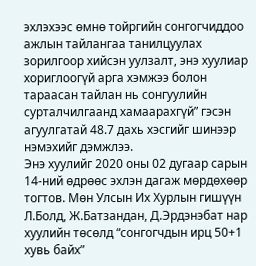эхлэхээс өмнө тойргийн сонгогчиддоо ажлын тайлангаа танилцуулах зорилгоор хийсэн уулзалт, энэ хуулиар хориглоогүй арга хэмжээ болон тараасан тайлан нь сонгуулийн сурталчилгаанд хамаарахгүй” гэсэн агуулгатай 48.7 дахь хэсгийг шинээр нэмэхийг дэмжлээ.
Энэ хуулийг 2020 оны 02 дугаар сарын 14-ний өдрөөс эхлэн дагаж мөрдөхөөр тогтов. Мөн Улсын Их Хурлын гишүүн Л.Болд, Ж.Батзандан, Д.Эрдэнэбат нар хуулийн төсөлд “сонгогчдын ирц 50+1 хувь байх”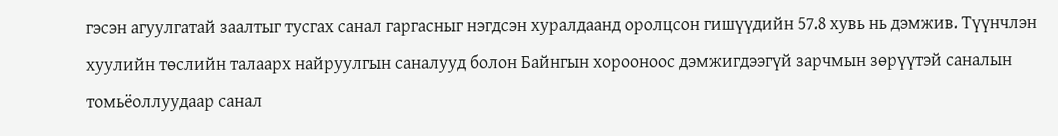гэсэн агуулгатай заалтыг тусгах санал гаргасныг нэгдсэн хуралдаанд оролцсон гишүүдийн 57.8 хувь нь дэмжив. Түүнчлэн хуулийн төслийн талаарх найруулгын саналууд болон Байнгын хорооноос дэмжигдээгүй зарчмын зөрүүтэй саналын томьёоллуудаар санал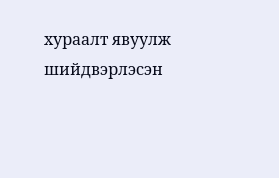хураалт явуулж шийдвэрлэсэн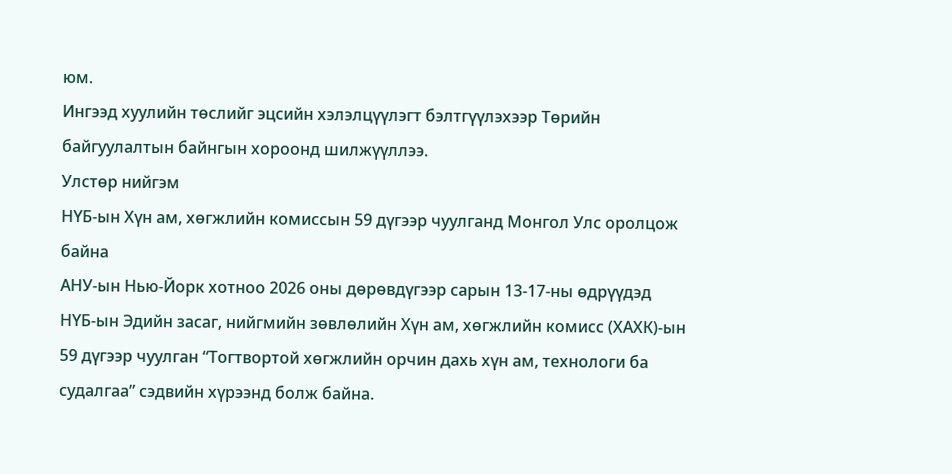юм.
Ингээд хуулийн төслийг эцсийн хэлэлцүүлэгт бэлтгүүлэхээр Төрийн байгуулалтын байнгын хороонд шилжүүллээ.
Улстөр нийгэм
НҮБ-ын Хүн ам, хөгжлийн комиссын 59 дүгээр чуулганд Монгол Улс оролцож байна
АНУ-ын Нью-Йорк хотноо 2026 оны дөрөвдүгээр сарын 13-17-ны өдрүүдэд НҮБ-ын Эдийн засаг, нийгмийн зөвлөлийн Хүн ам, хөгжлийн комисс (ХАХК)-ын 59 дүгээр чуулган “Тогтвортой хөгжлийн орчин дахь хүн ам, технологи ба судалгаа” сэдвийн хүрээнд болж байна.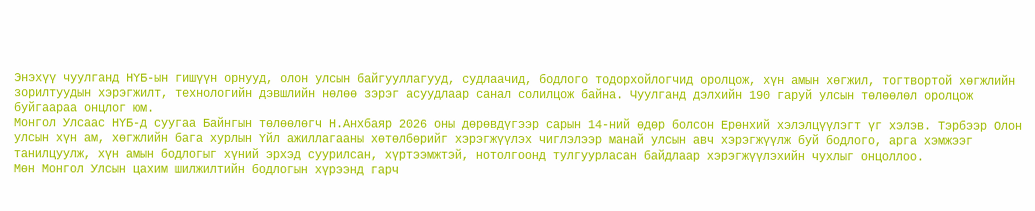Энэхүү чуулганд НҮБ-ын гишүүн орнууд, олон улсын байгууллагууд, судлаачид, бодлого тодорхойлогчид оролцож, хүн амын хөгжил, тогтвортой хөгжлийн зорилтуудын хэрэгжилт, технологийн дэвшлийн нөлөө зэрэг асуудлаар санал солилцож байна. Чуулганд дэлхийн 190 гаруй улсын төлөөлөл оролцож буйгаараа онцлог юм.
Монгол Улсаас НҮБ-д суугаа Байнгын төлөөлөгч Н.Анхбаяр 2026 оны дөрөвдүгээр сарын 14-ний өдөр болсон Ерөнхий хэлэлцүүлэгт үг хэлэв. Тэрбээр Олон улсын хүн ам, хөгжлийн бага хурлын Үйл ажиллагааны хөтөлбөрийг хэрэгжүүлэх чиглэлээр манай улсын авч хэрэгжүүлж буй бодлого, арга хэмжээг танилцуулж, хүн амын бодлогыг хүний эрхэд суурилсан, хүртээмжтэй, нотолгоонд тулгуурласан байдлаар хэрэгжүүлэхийн чухлыг онцоллоо.
Мөн Монгол Улсын цахим шилжилтийн бодлогын хүрээнд гарч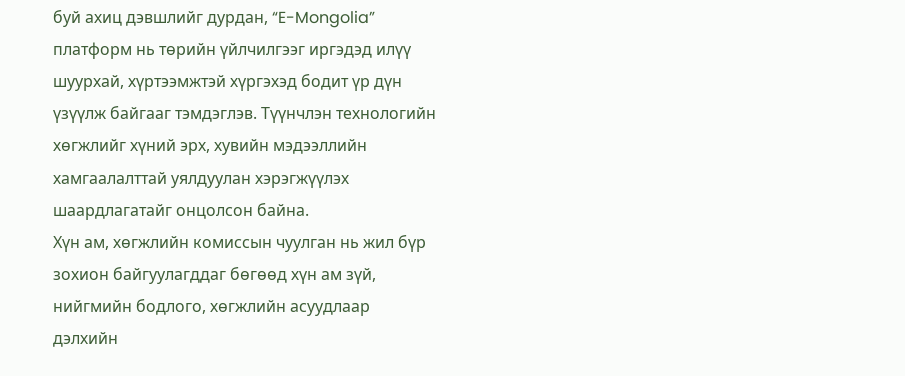буй ахиц дэвшлийг дурдан, “E-Mongolia” платформ нь төрийн үйлчилгээг иргэдэд илүү шуурхай, хүртээмжтэй хүргэхэд бодит үр дүн үзүүлж байгааг тэмдэглэв. Түүнчлэн технологийн хөгжлийг хүний эрх, хувийн мэдээллийн хамгаалалттай уялдуулан хэрэгжүүлэх шаардлагатайг онцолсон байна.
Хүн ам, хөгжлийн комиссын чуулган нь жил бүр зохион байгуулагддаг бөгөөд хүн ам зүй, нийгмийн бодлого, хөгжлийн асуудлаар дэлхийн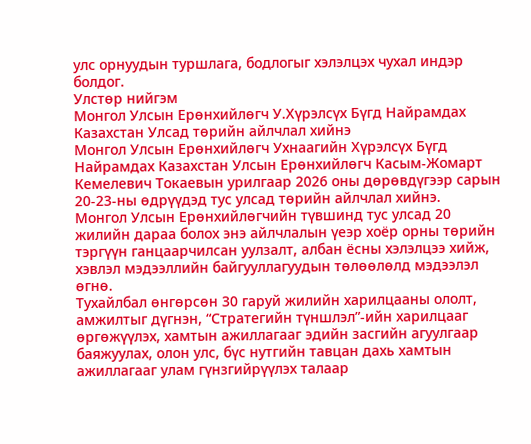улс орнуудын туршлага, бодлогыг хэлэлцэх чухал индэр болдог.
Улстөр нийгэм
Монгол Улсын Ерөнхийлөгч У.Хүрэлсүх Бүгд Найрамдах Казахстан Улсад төрийн айлчлал хийнэ
Монгол Улсын Ерөнхийлөгч Ухнаагийн Хүрэлсүх Бүгд Найрамдах Казахстан Улсын Ерөнхийлөгч Касым-Жомарт Кемелевич Токаевын урилгаар 2026 оны дөрөвдүгээр сарын 20-23-ны өдрүүдэд тус улсад төрийн айлчлал хийнэ.
Монгол Улсын Ерөнхийлөгчийн түвшинд тус улсад 20 жилийн дараа болох энэ айлчлалын үеэр хоёр орны төрийн тэргүүн ганцаарчилсан уулзалт, албан ёсны хэлэлцээ хийж, хэвлэл мэдээллийн байгууллагуудын төлөөлөлд мэдээлэл өгнө.
Тухайлбал өнгөрсөн 30 гаруй жилийн харилцааны ололт, амжилтыг дүгнэн, “Стратегийн түншлэл”-ийн харилцааг өргөжүүлэх, хамтын ажиллагааг эдийн засгийн агуулгаар баяжуулах, олон улс, бүс нутгийн тавцан дахь хамтын ажиллагааг улам гүнзгийрүүлэх талаар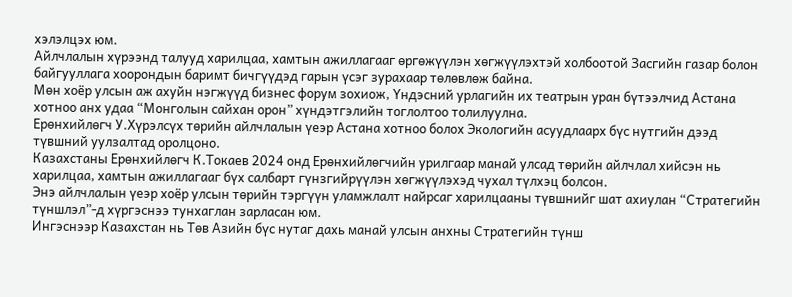хэлэлцэх юм.
Айлчлалын хүрээнд талууд харилцаа, хамтын ажиллагааг өргөжүүлэн хөгжүүлэхтэй холбоотой Засгийн газар болон байгууллага хоорондын баримт бичгүүдэд гарын үсэг зурахаар төлөвлөж байна.
Мөн хоёр улсын аж ахуйн нэгжүүд бизнес форум зохиож, Үндэсний урлагийн их театрын уран бүтээлчид Астана хотноо анх удаа “Монголын сайхан орон” хүндэтгэлийн тоглолтоо толилуулна.
Ерөнхийлөгч У.Хүрэлсүх төрийн айлчлалын үеэр Астана хотноо болох Экологийн асуудлаарх бүс нутгийн дээд түвшний уулзалтад оролцоно.
Казахстаны Ерөнхийлөгч К.Токаев 2024 онд Ерөнхийлөгчийн урилгаар манай улсад төрийн айлчлал хийсэн нь харилцаа, хамтын ажиллагааг бүх салбарт гүнзгийрүүлэн хөгжүүлэхэд чухал түлхэц болсон.
Энэ айлчлалын үеэр хоёр улсын төрийн тэргүүн уламжлалт найрсаг харилцааны түвшнийг шат ахиулан “Стратегийн түншлэл”-д хүргэснээ тунхаглан зарласан юм.
Ингэснээр Казахстан нь Төв Азийн бүс нутаг дахь манай улсын анхны Стратегийн түнш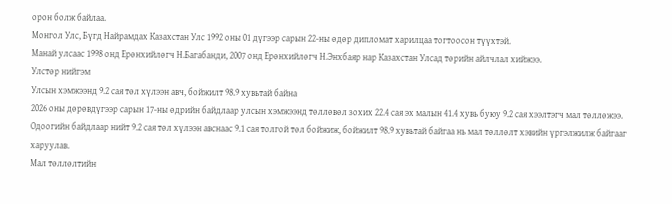орон болж байлаа.
Монгол Улс, Бүгд Найрамдах Казахстан Улс 1992 оны 01 дүгээр сарын 22-ны өдөр дипломат харилцаа тогтоосон түүхтэй.
Манай улсаас 1998 онд Ерөнхийлөгч Н.Багабанди, 2007 онд Ерөнхийлөгч Н.Энхбаяр нар Казахстан Улсад төрийн айлчлал хийжээ.
Улстөр нийгэм
Улсын хэмжээнд 9.2 сая төл хүлээн авч, бойжилт 98.9 хувьтай байна
2026 оны дөрөвдүгээр сарын 17-ны өдрийн байдлаар улсын хэмжээнд төллөвөл зохих 22.4 сая эх малын 41.4 хувь буюу 9.2 сая хээлтэгч мал төллөжээ.
Одоогийн байдлаар нийт 9.2 сая төл хүлээн авснаас 9.1 сая толгой төл бойжиж, бойжилт 98.9 хувьтай байгаа нь мал төллөлт хэвийн үргэлжилж байгааг харуулав.
Мал төллөлтийн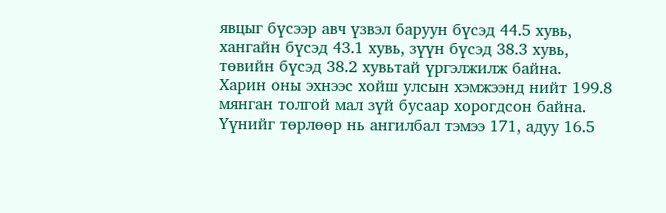явцыг бүсээр авч үзвэл баруун бүсэд 44.5 хувь, хангайн бүсэд 43.1 хувь, зүүн бүсэд 38.3 хувь, төвийн бүсэд 38.2 хувьтай үргэлжилж байна.
Харин оны эхнээс хойш улсын хэмжээнд нийт 199.8 мянган толгой мал зүй бусаар хорогдсон байна. Үүнийг төрлөөр нь ангилбал тэмээ 171, адуу 16.5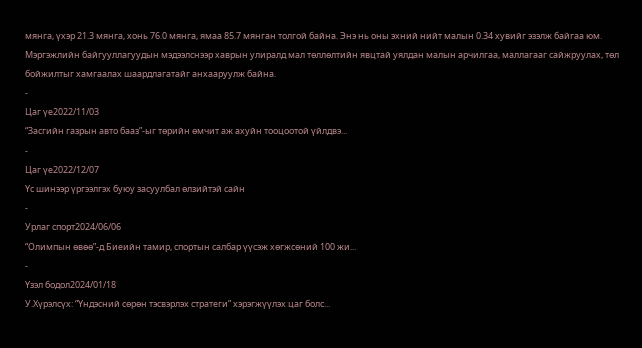мянга, үхэр 21.3 мянга, хонь 76.0 мянга, ямаа 85.7 мянган толгой байна. Энэ нь оны эхний нийт малын 0.34 хувийг эзэлж байгаа юм.
Мэргэжлийн байгууллагуудын мэдээлснээр хаврын улиралд мал төллөлтийн явцтай уялдан малын арчилгаа, маллагааг сайжруулах, төл бойжилтыг хамгаалах шаардлагатайг анхааруулж байна.
-
Цаг үе2022/11/03
“Засгийн газрын авто бааз”-ыг төрийн өмчит аж ахуйн тооцоотой үйлдвэ...
-
Цаг үе2022/12/07
Үс шинээр үргээлгэх буюу засуулбал өлзийтэй сайн
-
Урлаг спорт2024/06/06
“Олимпын өвөө”-д Биеийн тамир, спортын салбар үүсэж хөгжсөний 100 жи...
-
Үзэл бодол2024/01/18
У.Хүрэлсүх: “Үндэсний сөрөн тэсвэрлэх стратеги” хэрэгжүүлэх цаг болс...